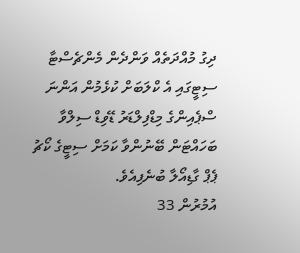ދިގު މުއްދަތެއް ވަންދެން މެންޗެސްޓާ ސިޓީގައި އެ ކްލަބަށް ކުޅެމުން އަންނަ ސްޕެއިންގެ މިޑްފިލްޑަރު ޑޭވިޑް ސިލްވާ ބަހައްޓަން ބޭނުންވާ ކަމަށް ސިޓީގެ ކޯޗު ޕެޕް ގާޑިއޯލާ ބުނެފިއެވެ.
އުމުރުން 33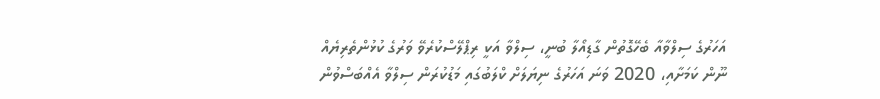އަހަރުގެ ސިލްވާއާ ބެހޭގޮތުން ގާޑިއޯލާ ބުނީ، ސިލްވާ އަކީ ރިޕްލޭސްކުރެވޭ ވަރުގެ ކުޅުންތެރިޔެއް ނޫން ކަމަށާއި، 2020 ވަނަ އަހަރުގެ ނިޔަލަށް ކްލަބުގައި މަޑުކުރަން ސިލްވާ އެއްބަސްވުން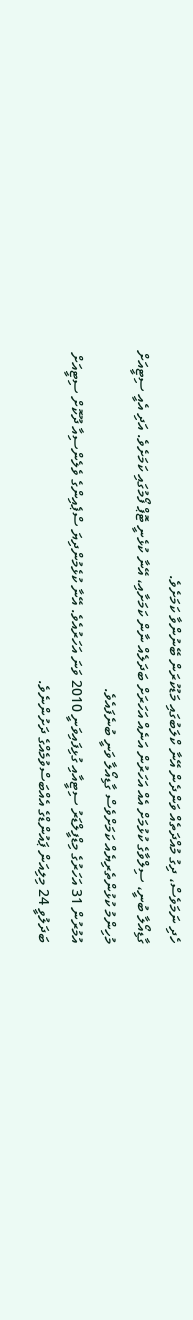ހެދި ނަމަވެސް، ދިގު މުއްދަތެއް ވަންދެން އޭނާ ކްލަބުގައި މަޑުކުރަން ބޭނުންވާ ކަމަށެވެ.
ގާޑިއޯލާ ބުނީ، ސިލްވާގެ ކުޅުމަށް އެއް އަހަރުން އަނެއް އަހަރަށް ބަދަލެއް ނާން ކަމަށާއި، އޭނާ ކުޅެނީ ޓޮޕް ފޯމުގައި ކަމަށެވެ. އަދި އެއީ ސިޓީއަށް މުހިންމު ކުޅުންތެރިޔެއް ކަމަށްވެސް ގާޑިއޯލާ ވަނީ ބުނެފައެވެ.
އުމުރުން 31 އަހަރުގެ މިޑްފީލްޑަރު ސިޓީއާއި ގުޅިފައިވަނީ 2010 ވަނަ އަހަރުއެވެ. އޭނާ ކުޅެމުންދިޔަ ސްޕެއިންގެ ވެލެންސިއާ ދޫކޮށް ސިޓީއަށް ބަދަލުވީ 24 މިލިއަން ޕައުންޑްގެ އެއްބަސްވުމެއްގެ ދަށުންނެވެ.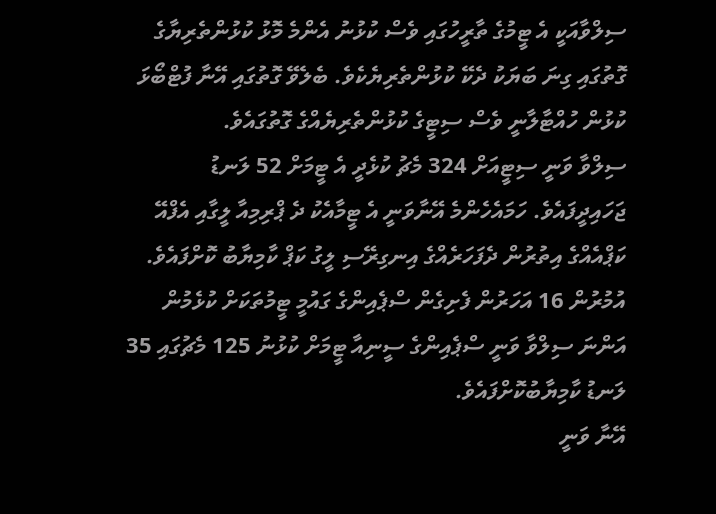ސިލްވާއަކީ އެ ޓީމުގެ ތާރީހުގައި ވެސް ކުޅުނު އެންމެ މޮޅު ކުޅުންތެރިޔާގެ ގޮތުގައި ގިނަ ބަޔަކު ދެކޭ ކުޅުންތެރިޔެކެވެ. ބެލެވޭ ގޮތުގައި އޭނާ ފުޓްބޯޅަ ކުޅުން ހުއްޓާލާނީ ވެސް ސިޓީގެ ކުޅުންތެރިޔެއްގެ ގޮތުގައެވެ.
ސިލްވާ ވަނީ ސިޓީއަށް 324 މެޗު ކުޅެދީ އެ ޓީމަށް 52 ލަނޑު ޖަހައިދީފައެވެ. ހަމައެހެންމެ އޭނާވަނީ އެ ޓީމާއެކު ދެ ޕްރިމިއާ ލީގާއި އެފްއޭ ކަޕްއެއްގެ އިތުރުން ދެފަހަރެއްގެ އިނގިރޭސި ލީގު ކަޕް ކާމިޔާބު ކޮށްފައެވެ.
އުމުރުން 16 އަހަރުން ފެށިގެން ސްޕެއިންގެ ގައުމީ ޓީމުތަކަށް ކުޅެމުން އަންނަ ސިލްވާ ވަނީ ސްޕެއިންގެ ސީނިއާ ޓީމަށް ކުޅުނު 125 މެޗުގައި 35 ލަނޑު ކާމިޔާބުކޮށްފައެވެ.
އޭނާ ވަނީ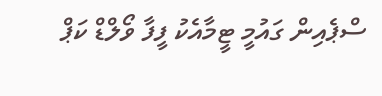ސްޕެއިން ގައުމީ ޓީމާއެކު ފީފާ ވޯލްޑް ކަޕް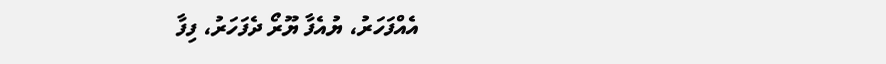އެއްފަހަރު، ޔުއެފާ ޔޫރޯ ދެފަހަރު، ފިފާ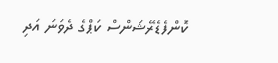ކޮންފެޑެރޭޝަންސް ކަޕްގެ ދެވަނަ އަދި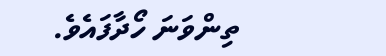ތިންވަނަ ހޯދާފައެވެ.